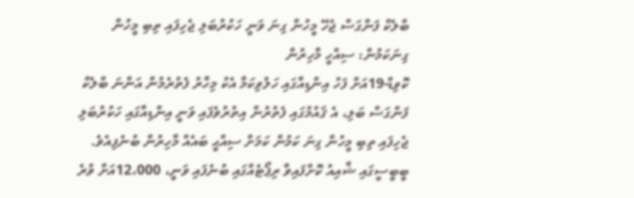ބްލެކް ފަންގަސް ޖެހޭ މީހުން ގިނަ ވަނީ ހަކުރުބަލި ޖެހިފައި ތިބި މީހުން ގިނަކަމުން: ސިއްހީ މާހިރުން
ކޮވިޑް-19އަށް ފަހު އިންޑިއާގައި ހަލުވިކަމާ އެކު މިހާރު ފެތުރެމުން އަންނަ ބްލެކް ފަންގަސް ބަލި، އެ ޤައުމުގައި ފެތުރުން އިތުރުވެފައި ވަނީ އިންޑިއާގައި ހަކުރުބަލި ޖެހިފައި ތިބި މީހުން ގިނަ ކަމުން ކަމަށް ސިއްޙީ ބައެއް މާހިރުން ބުނެފިއެވެ.
ބީބީސީގައި ޝާއިއު ކޮށްފައިވާ ރިޕޯޓެއްގައި ބުނެފައި ވަނީ، 12،000އަށް ވުރެ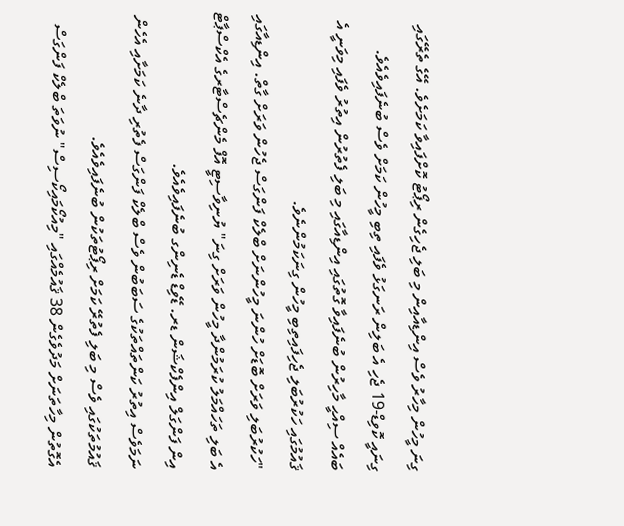ގިނަ މީހުން މިހާރު ވެސް އިންޑިއާއިން މި ބަލި ޖެހިގެން ރިޕޯޓު ކޮށްފައިވާ ކަމަށެވެ. އޭގެ ތެރޭގައި ގިނައީ ކޮވިޑް-19 ޖެހި އެ ބަލިން ރަނގަޅު ވެފައި ތިބި މީހުން ކަމަށް ވެސް ބުނެފައިވެއެވެ.
ބައެއް ސިއްޙީ މާހިރުން ބުނެފައިވާ ގޮތުގައި އިންޑިއާގައި މި ބަލި ފެތުރުން އިތުރު ވެފައި މިވަނީ އެ ޤައުމުގައި ހަކުރުބަލި ޖެހިފައިތިބި މީހުން ގިނަކަމުންނެވެ.
"ހަކުރުބަލި ވަރަށް ބޮޑަށް ހުންނަ މީހުންނަށް ބްލެކް ފަންގަސް ޖެހުން ވަރަށް ގާތް. އިންޑިއާގައި އެ ބަލި ތަހައްމަލު ކުރަމުންދާ މީހުން ވަރަށް ގިނަ" ޔުނިވާސިޓީ އޮފް މެންޗެސްޓާރގެ އެކްސްޕާޓް އިން ފަންގަލް އިންފެކްޝަން ޑރ. ޑޭވިޑް ޑެނިންގ ބުނެފައިވެއެވެ.
ނަމަވެސް އިތުރު ކަންތައްތަކުގެ ސަބަބުން ވެސް ބްލެކް ފަންގަސް ފެތުރި ދާނެ ކަމަށާއި އެހެން ޤައުމުތަކުގައި ވެސް މި ބަލި ފެތުރޭ ކަމަށް ރިޕޯޓުތަކުން ބުނެފައިވެއެވެ.
އެގޮތުން މިހާތަނަށް މަދުވެގެން 38 ޤައުމެއްގައި "މިއުކޯމައިކޯސިސް" ނުވަތަ ބްލެކް ފަންގަސް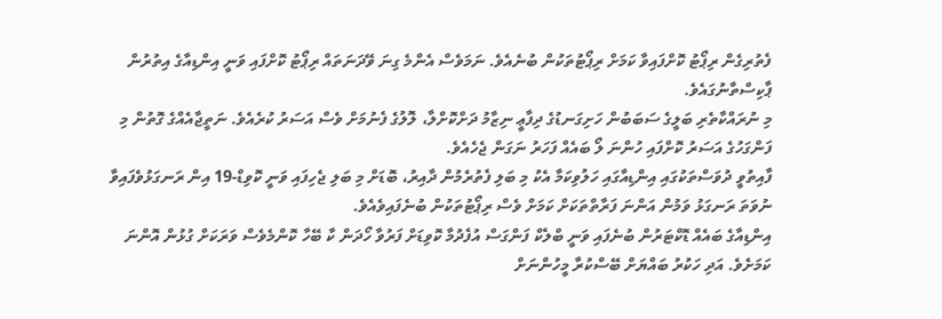ފެތުރިގެން ރިޕޯޓު ކޮށްފައިވާ ކަމަށް ރިޕޯޓުތަކުން ބުނެއެވެ. ނަމަވެސް އެންމެ ގިނަ ވޭދަނަތައް ރިޕޯޓު ކޮށްފައި ވަނީ އިންޑިއާގެ އިތުރުން ޕާކިސްތާނުގައެވެ.
މި ނުރައްކާތެރި ބަލީގެ ސަބަބުން ހަށިގަނޑުގެ ދިފާޢީ ނިޒާމު ދަށްކޮށްލާ، ލޮލުގެ ފެނުމަށް ވެސް އަސަރު ކުރެއެވެ. ނަތީޖާއެއްގެ ގޮތުން މި ފަންގަހުގެ އަސަރު ކޮށްފައި ހުންނަ ލޯ ބައެއް ފަހަރު ނަގަން ޖެހެއެވެ.
ފާއިތުވީ ދުވަސްތަކުގައި އިންޑިއާގައި ހަލުވިކަމާ އެކު މި ބަލި ފެތުރެމުން ދާއިރު، ބޮޑަށް މި ބަލި ޖެހިފައި ވަނީ ކޮވިޑް-19 އިން ރަނގަޅުވެފައިވާ ނުވަތަ ރަނގަޅު ވަމުން އަންނަ ފަރާތްތަކަށް ކަމަށް ވެސް ރިޕޯޓުތަކުން ބުނެފައިވެއެވެ.
އިންޑިއާގެ ބައެއް ޑޮކްޓަރުން ބުނެފައި ވަނީ ބްލެކް ފަންގަސް އުފެދުމާ ކޮވިޑަށް ފަރުވާ ހޯދަން ކާ ބޭހާ ކޮންމެވެސް ވަރަކަށް ގުޅުން އޮންނަ ކަމަށެވެ. އަދި ހަކުރު ބައްޔަށް ބޭސްކުރާ މީހުންނަށް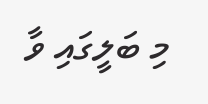މި ބަލީގައި ވާ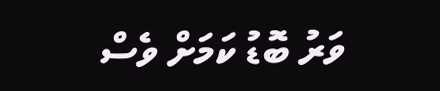ވަރު ބޮޑު ކަމަށް ވެސް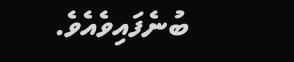ބުނެފައިވެއެވެ.